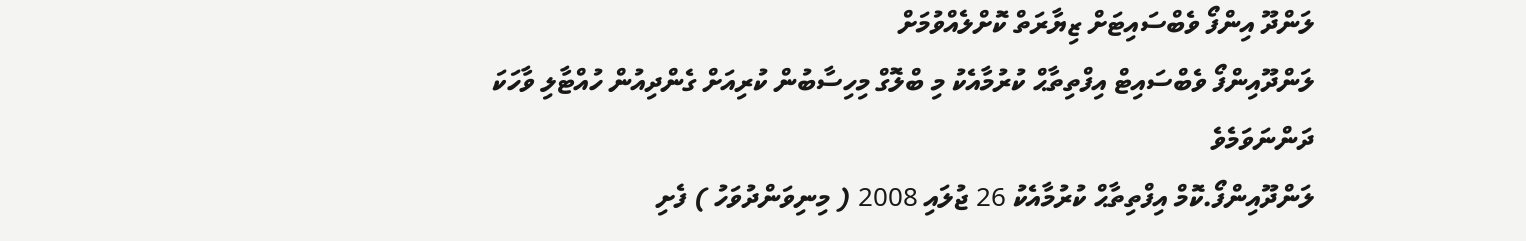ލަންދޫ އިންފޯ ވެބްސައިޓަށް ޒިޔާރަތް ކޮށްލެއްވުމަށް
ލަންދޫއިންފޯ ވެބްސައިޓް އިފްތިތާޙް ކުރުމާއެކު މި ބްލޮގް މިހިސާބުން ކުރިއަށް ގެންދިއުން ހުއްޓާލި ވާހަކަ ދަންނަވަމެވެ
ލަންދޫއިންފޯ.ކޮމް އިފްތިތާޙް ކުރުމާއެކު 26 ޖުލައި 2008 ( މިނިވަންދުވަހު ) ފެށި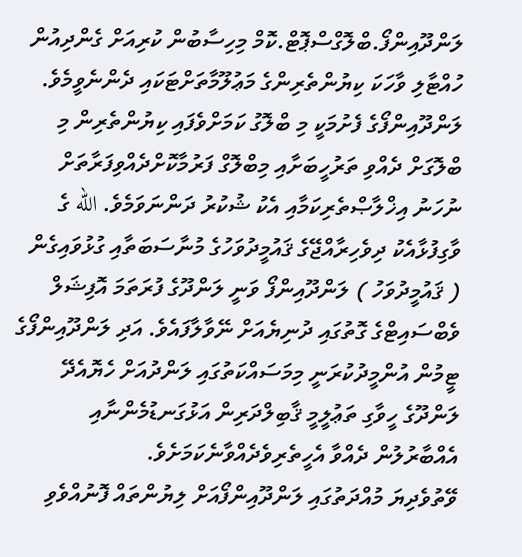ލަންދޫއިންފޯ.ބްލޮގްސްޕޮޓް.ކޮމް މިހިސާބުން ކުރިއަށް ގެންދިއުން ހުއްޓާލި ވާހަކަ ކިޔުންތެރިންގެ މަޢުލޫމާތަށްޓަކައި ދެންނެވީމެވެ. ލަންދޫއިންފޯގެ ފެށުމަކީ މި ބްލޮގު ކަމަށްވެފައި ކިޔުންތެރިން މި ބްލޮގަށް ދެއްވި ތަރުހީބަށާއި މިބްލޮގް ފަރުމާކޮށްދެއްވިފަރާތަށް ނުހަނު އިޚްލާޞްތެރިކަމާއި އެކު ޝުކުރު ދަންނަވަމެވެ. الله ގެ ވާގިފުޅާއެކު ދިވެހިރާއްޖޭގެ ޤައުމީދުވަހުގެ މުނާސަބަތާއި ގުޅުވައިގެން ( ޤައުމީދުވަހު ) ލަންދޫއިންފޯ ވަނީ ލަންދޫގެ ފުރަތަމަ އޮފިޝަލް ވެބްސައިޓްގެ ގޮތުގައި ދުނިޔެއަށް ނޭވާލާފައެވެ. އަދި ލަންދޫއިންފޯގެ ޓީމުން އުންމީދުކުރަނީ މިމަސައްކަތުގައި ލަންދުއަށް ހެޔޮއެދޭ ލަންދޫގެ ހީވާގި ތަޢުލީމީ ޤާބިލްދަރިން އަޅުގަނޑުމެންނާއި އެއްބާރުލުން ދެއްވާ އެހީތެރިވެދެއްވާނެކަމަށެވެ.
ވޭތުވެދިޔަ މުއްދަތުގައި ލަންދޫއިންފޯއަށް ލިޔުންތައް ފޮނުއްވެވި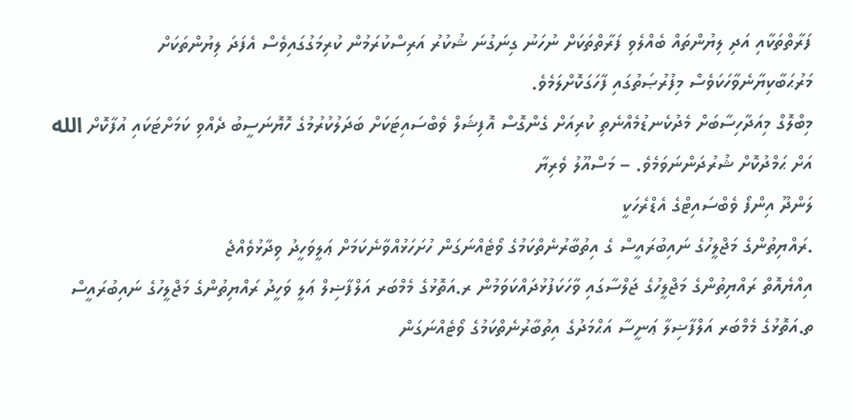ފަރާތްތަކާއި އަދި ލިޔުންތައް ބެއްލެވި ފަރާތްތަކަށް ނުހަނު ގިނަގުނަ ޝުކުރު އަރިސްކުރަމުން ކުރިމަގުގައިވެސް އެފަދަ ލިޔުންތަކަށް މަރުޙަބާކިޔާނެވާހަކަވެސް މިފުރުޞަތުގައި ފާހަގަކޮށްލަމެވެ.
މިބްލޮގް މިއަދާހިސާބަށް މެދުކެނޑުމެއްނެތި ކުރިއަށް ގެންގޮސް އޮފިޝަލް ވެބްސައިޓަކަށް ބަދަލުކުރުމުގެ ހޮޔޮނަސީބު ދެއްވި ކަމަށްޓަކައި އުފާކޮށް الله އަށް ޙަމްދުކޮށް ޝުރުދަންނަވަމެވެ. – މަސްއޫލު ވެރިޔާ
ލަންދޫ އިންފޯ ވެބްސައިޓްގެ އެޑްރެހަކީ
.ރައްޔިތުންގެ މަޖްލީހުގެ ނައިބުރައީސް ގެ އިތުބާރުނެތްކަމުގެ ވޯޓެއްނަގަން ހުށަހަޅުއްވާނެކަމަށް ޢަލީވަހީދު ވިދާޅުވެއްޖެ
އިއްޔެއޮތް ރައްޔިތުންގެ މަޖްލީހުގެ ޖަލްސާގައި ވާހަކަފުޅުދައްކަވަމުން ރ.އަތޮޅުގެ މެމްބަރ އަލްފާޟިލް ޢަލީ ވަހީދު ރައްޔިތުންގެ މަޖްލީހުގެ ނައިބުރައީސް ތ.އަތޮޅުގެ މެމްބަރ އަލްފާޟިލާ ޢަނީސާ އަޙްމަދުގެ އިތުބާރުނެތްކަމުގެ ވޯޓެއްނަގަން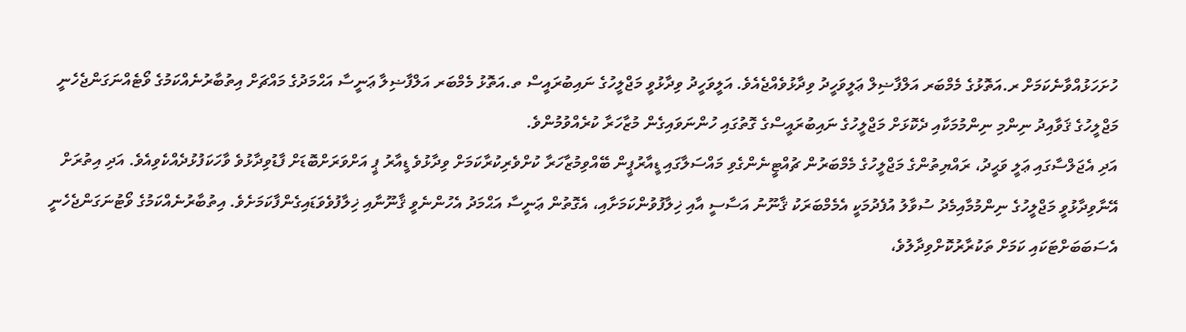ހުށަހަޅުއްވާނެކަމަށް ރ.އަތޮޅުގެ މެމްބަރ އަލްފާޟިލް ޢަލީވަހީދު ވިދާޅުވެއްޖެއެވެ. އަލީވަހީދު ވިދާޅުވީ މަޖްލީހުގެ ނައިބުރައީސް ތ.އަތޮޅު މެމްބަރ އަލްފާޟިލާ ޢަނީސާ އަޙްމަދުގެ މައްޗަށް އިތުބާރުނެއްކަމުގެ ވޯޓެއްނަގަންޖެހެނީ މަޖްލީހުގެ ޤަވާއިދު ނިންމި ނިންމުމަކާއި ދެކޮޅަށް މަޖްލީހުގެ ނައިބުރައީސްގެ ގޮތުގައި ހުންނަވައިގެން މުޒާހަރާ ކުރެއްވުމުންވެ.
އަދި އެޖަލްސާގައި ޢަލީ ވަޙީދު، ރައްޔިތުންގެ މަޖްލީހުގެ މެމްބަރުން ޗުއްޓީނެންގެވި މައްސަލާގައި ޑީއާރުޕީން ބޭއްވިމުޒާހަރާ ކުށްވެރިކުރާކަމަށް ވިދާޅުވެ ޑީއާރު ޕީ އަށްވަރަށްބޮޑަށް ފާޑުވިދާޅުވެ ވާހަކަފުޅުދެއްކެވިއެވެ. އަދި އިތުރަށް އޭނާވިދާޅުވީ މަޖްލީހުގެ ނިންމުމާއިމެދު ސުވާލު އުފެދުމަކީ އެމެމްބަރަކު ޤާނޫނު އަސާސީ އާއި ޚިލާފުވުންކަމަށާއި، އެގޮތުން ޢަނީސާ އަޙްމަދު އެހުންނެވީ ޤާނޫނާއި ޚިލާފުވެވަޑައިގެންފާކަމަށެވެ. އިތުބާރުނެއްކަމުގެ ވޯޓުނަގަންޖެހެނީ އެސަބަބަށްޓަކައި ކަމަށް ތަކުރާރުކޮށްވިދާލުވެ،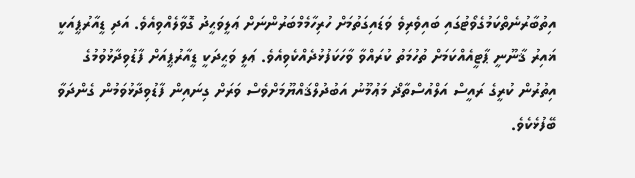އިތުބާރުނެތްކަމުގެވޯޓުގައި ބައިވެރިވެ ވަޑައިގަތުމަށް ހުރިހާމެމްބަރުންނަށް ޢަލީވަޙީދު ގޮވާލެއްވިއެވެ. އަދި ޑީއާރުޕީއަކީ ޣައިރު ޤާނޫނީ ޕާޓީއެއްކަމަށް ތުހުމަތު ކުރައްވާ ވާހަކަފުޅުދެއްކެވިއެވެ. ޢަލީ ވަޙީދަކީ ޑީއާރުޕީއަށް ފާޑުވިދާޅުވުމުގެ އިތުރުން ކުރީގެ ރައީސް އަލްއުސްތާޛް މަޢުމޫނު އަބުދުލްޤައްޔޫމަށްވެސް ވަރަށް ގިނައިން ފާޑުވިދާޅުވަމުން ގެންދަވާ ބޭފުޅެކެވެ.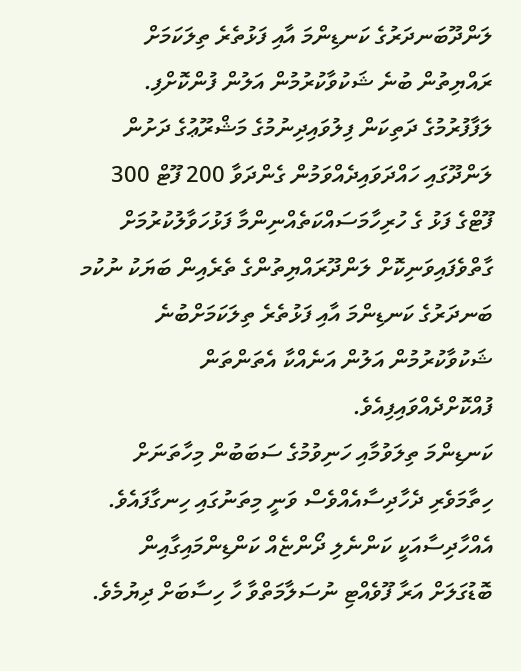ލަންދޫބަނދަރުގެ ކަނޑިންމަ އާއި ފަޅުތެރެ ތިލަކަމަށް ރައްޔިތުން ބުނެ ޝަކުވާކުރުމުން އަލުން ފުންކޮށްފި.
ލަފާފުރުމުގެ ދަތިކަން ފިލުވައިދިނުމުގެ މަޝްރޫޢުގެ ދަށުން ލަންދޫގައި ހައްދަވައިދެއްވަމުން ގެންދަވާ 200 ފޫޓް 300 ފޫޓްގެ ފަޅު ގެ ހުރިހާމަސައްކަތެއްނިންމާ ފަޅުހަވާލުކުރުމަށް ގާތްވެފައިވަނިކޮށް ލަންދޫރައްޔިތުންގެ ތެރެއިން ބަޔަކު ނުކުމ ބަނދަރުގެ ކަނޑިންމަ އާއި ފަޅުތެރެ ތިލަކަމަށްބުނެ ޝަކުވާކުރުމުން އަލުން އަނެއްކާ އެތަންތަން ފުއްކޮށްދެއްވައިފިއެވެ.
ކަނޑިންމަ ތިލަވުމާއި ހަނިވުމުގެ ސަބަބުން މިހާތަނަށް ހިތާމަވެރި ދެހާދިސާއެއްވެސް ވަނީ މިތަނުގައި ހިނގާފައެވެ. އެއްހާދިސާއަކީ ކަންނެލި ދޯންޏެއް ކަންޑިންމައިގާއިން ބޮޑުގަލަށް އަރާ ފޫވެއްޓި ނުސަލާމަތްވާ ހާ ހިސާބަށް ދިޔުމެވެ.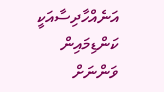އަނެއްހާދިސާއަކީ ކަންޑިމައިން ވަންނަށް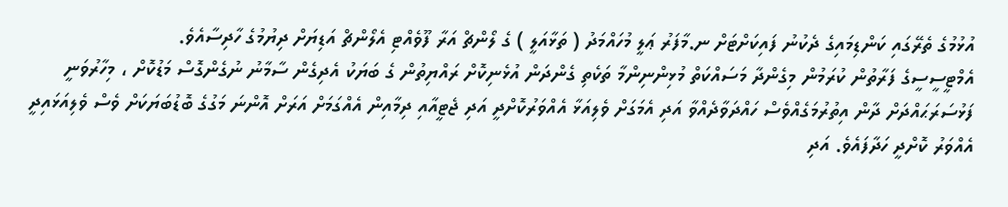އުޅުމުގެ ތެރޭގައި ކަންޑިމައިގެ ދެކުނު ފައިކަށްޓަށް ނ.މާފަރު ޢަލީ މުހައްމަދު ( ތަޅާއަލީ ) ގެ ލޯންޗް އަރާ ފޫވެއްޓި އެލޯންޗް އަޑިޔަށް ދިޔުމުގެ ހާދިސާއެވެ.
އެމްޓީސީސީގެ ފަރާތުން ކުރަމުން މިގެންދާ މަސައްކަތް މުޅިންނިންމާ ތަކެތި ގެންދަން އުޅެނިކޮށް ރައްޔިތުން ގެ ބަޔަކު އެދިގެން ސާމާނު ނުގެންގޮސް މަޑުކޮށް ، މިހާރުވަނީ ފަޅުސަރަޙައްދަށް ދާން އިތުރުމަގެއްވެސް ހައްދަވާދެއްވާ އަދި އެމަގަށް ވެލިއަޅާ އެއްވަރުކޮށްދީ އަދި ޖެޓީއާއި ދިމާއިން އެއްގަމަށް އަރަށް އޮންނަ މަގުގެ ބޮޑުބަޔަކަށް ވެސް ވެލިއަޅައިދީ އެއްވަރު ކޮށްދީ ހަދާފައެވެ. އަދި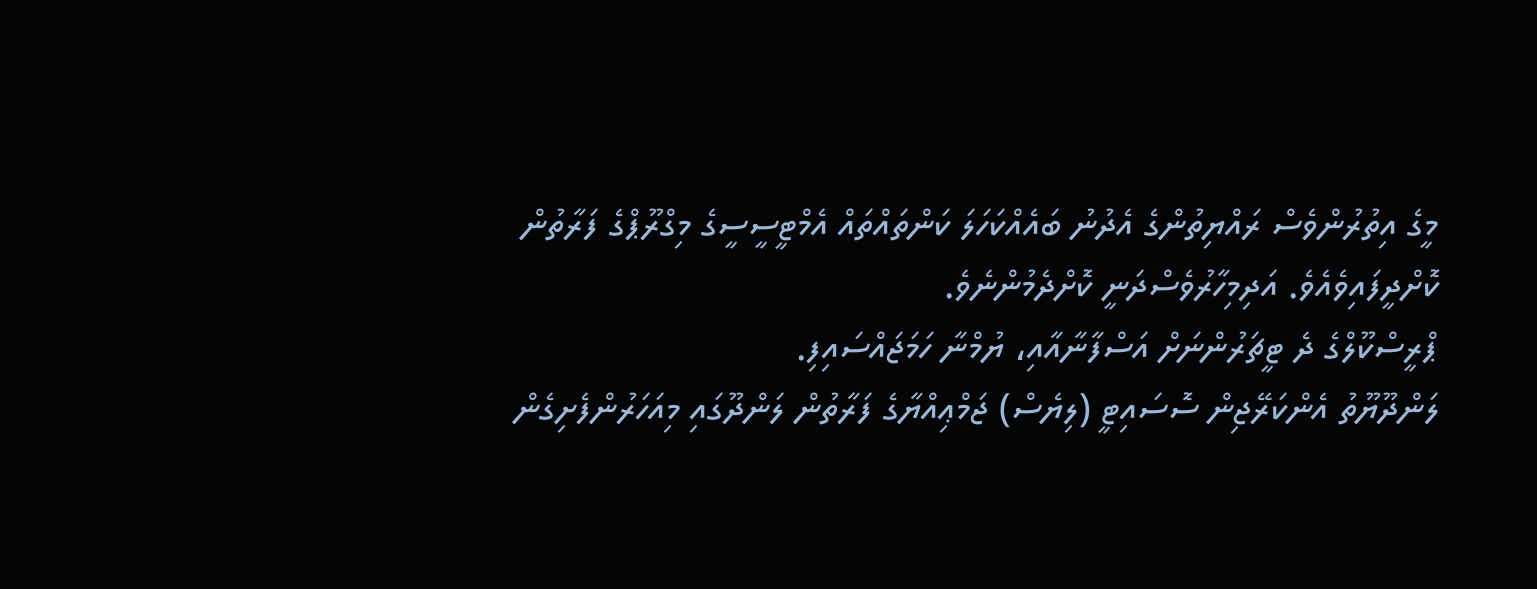މީގެ އިތުރުންވެސް ރައްޔިތުންގެ އެދުނު ބައެއްކަހަލަ ކަންތައްތައް އެމްޓީސީސީގެ މިގްރޫޕްގެ ފަރާތުން ކޮށްދީފައިވެއެވެ. އަދިމިހާރުވެސްދަނީ ކޮށްދެމުންނެވެ.
ޕްރީސްކޫލްގެ ދެ ޓީޗަރުންނަށް އަސްފާނާއާއި، ޔުމްނާ ހަމަޖައްސައިފި.
ލަންދޫޔޫތު އެންކަރޭޖިން ސޮސައިޓީ (ލިޔެސް) ޖަމްޢިއްޔާގެ ފަރާތުން ލަންދޫގައި މިއަހަރުންފެށިގެން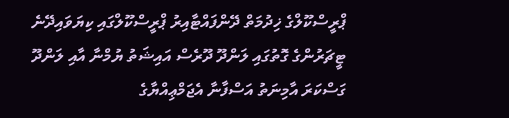ޕްރީސްކޫލްގެ ޚިދުމަތް ދޭންފައްޓާއިރު ޕްރީސްކޫލްގައި ކިޔަވައިދޭނެ ޓީޗަރުންގެ ގޮތުގައި ލަންދޫ ދޫރެސް އައިޝަތު ޔުމްނާ އާއި ލަންދޫ ގަސްކަރަ އާމިނަތު އަސްފާނާ އެޖަމްޢިއްޔާގެ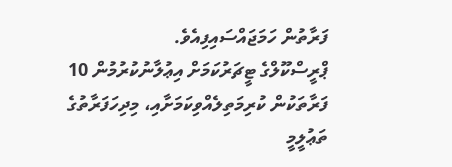ފަރާތުން ހަމަޖައްސައިފިއެވެ.
ޕްރީސްކޫލްގެ ޓީޗަރުކަމަށް އިޢުލާނުކުރުމުން 10 ފަރާތަކުން ކުރިމަތިލެއްވިކަމަށާއި، މިދިހަފަރާތުގެ ތަޢުލީމީ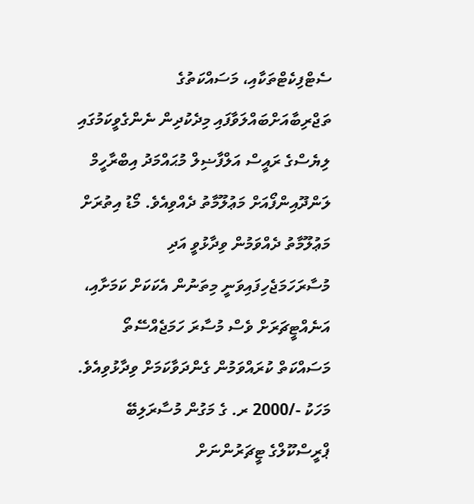ސެޓްފިކެޓްތަކާއި، މަސައްކަތުގެ ތަޖްރިބާއަށްބައްލަވާފައި މިދެކުދިން ނެންގެވީކަމުގައި ލިޔެސްގެ ރައީސް އަލްފާޟިލް މުޙައްމަދު އިބްރާހީމް ލަންދޫއިންފޯއަށް މަޢުލޫމާތު ދެއްވިއެވެ. މޯޑު އިތުރަށް މަޢުލޫމާތު ދެއްވަމުން ވިދާޅުވީ އަދި މުސާރަހަމަޖެހިފައިވަނީ މިތަނުން އެކަކަށް ކަމަށާއި، އަނެއްޓީޗަރަށް ވެސް މުސާރަ ހަމަޖެއްސޭތޯ މަސައްކަތް ކުރައްވަމުން ގެންދަވާކަމަށް ވިދާޅުވިއެވެ.
މަހަކު -/2000 ރ. ގެ މަގުން މުސާރަލިބޭ ޕްރީސްކޫލްގެ ޓީޗަރުންނަށް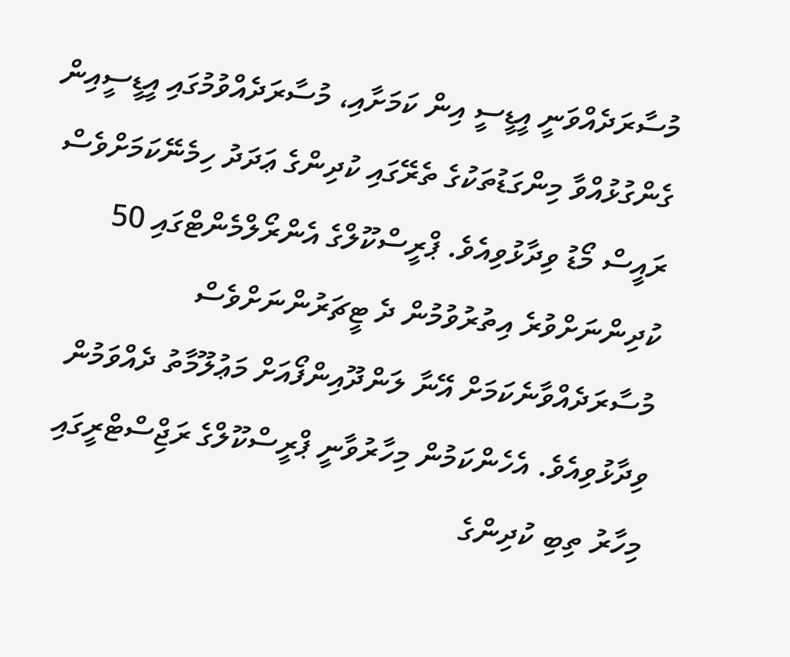މުސާރަދެއްވަނީ އީޑީސީ އިން ކަމަށާއި، މުސާރަދެއްވުމުގައި އީޑީސީއިން ގެންގުޅުއްވާ މިންގަޑުތަކުގެ ތެރޭގައި ކުދިންގެ ޢަދަދު ހިމެނޭކަމަށްވެސް ރައީސް މޯޑު ވިދާޅުވިއެވެ. ޕްރީސްކޫލްގެ އެންރޯލްމެންޓްގައި 50 ކުދިންނަށްވުރެ އިތުރުވުމުން ދެ ޓީޗަރުންނަށްވެސް މުސާރަދެއްވާނެކަމަށް އޭނާ ލަންދޫއިންފޯއަށް މަޢުލޫމާތު ދެއްވަމުން ވިދާޅުވިއެވެ. އެހެންކަމުން މިހާރުވާނީ ޕްރީސްކޫލްގެ ރަޖްިސްޓްރީގައި މިހާރު ތިބި ކުދިންގެ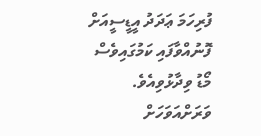ފުރިހަމަ ޢަދަދު އީޑީސީއަށް ފޮނުއްވާފައި ކަމުގައިވެސް މޯޑު ވިދާޅުވިއެވެ.
ވަރަށްއަވަހަށް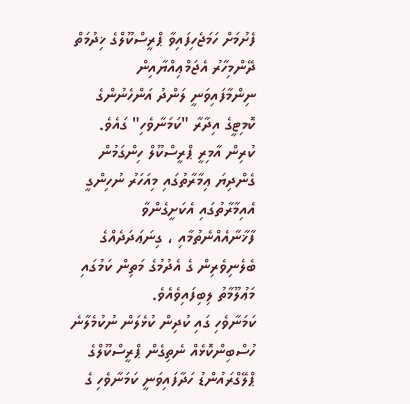ފެށުމަށް ހަމަޖެހިފައިވާ ޕްރީސްކޫލްގެ ޚިދުމަތް ދޭންމިހާރު އެޖަމްޢިއްޔާއިން ނިންމާފައިވަނީ ލަންދު އަންހެނުންގެ ކޮމިޓީގެ އިދާރާ "ކަމަނާވެހި" ގައެވެ. ކުރިން އާމިރީ ޕްރީސްކޫލް ހިންގަމުން ގެންދިޔަ ޢިމާރާތުގައި މިއަހަރު ނުހިންގީ އެއިމާރާތުގައި އެކަށީގެންވާ ފާޚާނާއެއްނެތުމާއި ، ގިނަޢަދަދެއްގެ ބެލެނިވެރިން ގެ އެދުމުގެ މަތިން ކަމުގައި މަޢުލޫމާތު ލިބިފައިވެއެވެ.
ކަމަނާވެހި ގައި ކުދިން ކުޅެލަން ނުކުމެލާނެ ހުސްބިންކޮޅެއް ނެތިގެން ޕްރީސްކޫލްގެ ޕްލޭގްރައުންޑު ހަދާފައިވަނީ ކަމަނާވެހި ގެ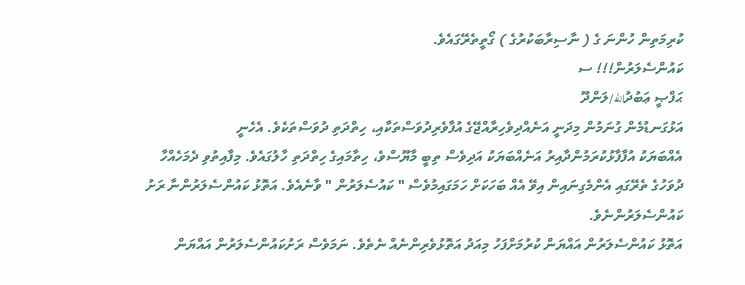ކުރިމަތިން ހުންނަ ގެ ( ނާސިރާބަކުރުގެ ) ގޯތީތެރޭގައެވެ.
ކައުންސެލަރުން!!! ސ
ޙަފްޞީ ޢަބުދުالله/ލަންދޫ
އަޅުގަނޑުމެން ގުނަމުން މިދަނީ އަނެއްދިވެހިރާއްޖޭގެ އުފާވެރިދުވަސްތަކާއި، ހިތްދަތި ދުވަސްތަކެވެ. އެހެނީ
އެއްބަޔަކު އުފާފާޅުކުރަމުންދާއިރު އަނެއްބަޔަކު އަދިވެސް ތިބީ މާޔޫސްވެ، ހިތާމައިގެ ހިތްދަތި ހާލުގައެވެ. މިފާއިތުވި ދެމަހެއްހާ ދުވަހުގެ ތެރޭގައި އެންމެގިނައިން އިވޭ އެއް ބަހަކަށް ހަމަގައިމުވެސް " ކައުސެލަރުން " ވާނެއެވެ. އަތޮޅު ކައުންސެލަރުންނާ ރަށު ކައުންސެލަރުންނެވެ.
އަތޮޅު ކައުންސެލަރުން އައްޔަން ކުރުމަށްފަހު މިއަދު އަތޮޅުވެރިންނެއް ނެތެވެ. ނަމަވެސް ރަށުކައުންސެލަރުން އައްޔަން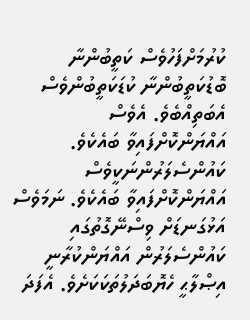ކުރުމަށްފަހުވެސް ކަތީބުންނާ ބޮޑުކަތީބުންނާ ކުޑަކަތީބުންވެސް އެބަތިއްބެވެ. އެވެސް އައްޔަންކޮށްފައިވާ ބައެކެވެ. ކައުންސެލަރުންނަކީވެސް އައްޔަންކޮށްފައިވާ ބައެކެވެ. ނަމަވެސް އަޅުގަނޑަށް ވިސްނޭގޮތުގައި ކައުންސެލަރުން އައްޔަންކުރާނީ އިޞްލާޙީ ހެޔޮބަދަލުތަކަކަށެވެ. އެފަދަ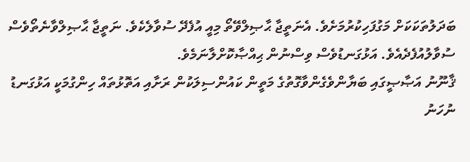ބަދަލުތަކަކަށް މަގުފަހިކުރުމަށެވެ. އެނަތީޖާ ޙާޞިލްވޭތޯ މިއީ އުފެދޭ ސުވާލެކެވެ. ނަތީޖާ ޙާޞިލްވާނެތޯވެސް ސުވާލުއުފެދެއެވެ. އަޅުގަނޑުވެސް ވިސްނުން ޙިއްޞާކޮށްލާނަމެވެ.
ޤާނޫނު އަޞާޞީގައި ބަޔާންވެގެންވާގޮތުގެ މަތީން ކައުންސިލަކުން ރަށާއި އަތޮޅުތައް ހިންގުމަކީ އަޅުގަނޑު ނުހަނު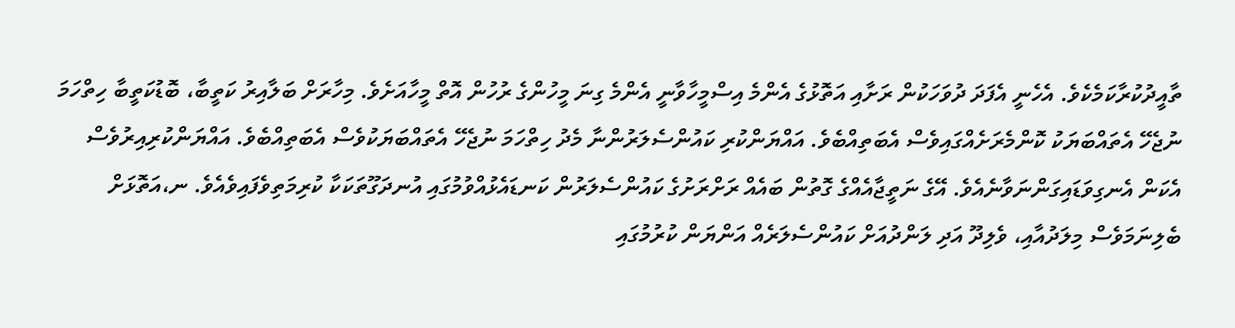ތާއީދުކުރާކަމެކެވެ. އެހެނީ އެފަދަ ދުވަހަކުން ރަށާއި އަތޮޅުގެ އެންމެ އިސްމީހާވާނީ އެންމެ ގިނަ މީހުންގެ ރުހުން އޮތް މީހާއަށެވެ. މިހާރަށް ބަލާއިރު ކަތީބާ، ބޮޑުކަތީބާ ހިތްހަމަ ނުޖެހޭ އެތައްބަޔަކު ކޮންމެރަށެއްގައިވެސް އެބަތިއްބެވެ. އައްޔަންކުރި ކައުންސެލަރުންނާ މެދު ހިތްހަމަ ނުޖެހޭ އެތައްބަޔަކުވެސް އެބަތިއްބެވެ. އައްޔަންކުރިއިރުވެސް އެކަން އެނގިވަޑައިގަންނަވާނެއެވެ. އޭގެ ނަތީޖާއެއްގެ ގޮތުން ބައެއް ރަށްރަށުގެ ކައުންސެލަރުން ކަނޑައެޅުއްވުމުގައި އުނދަގޫތަކަކާ ކުރިމަތިވެފައިވެއެވެ. ނ،އަތޮޅަށް ބެލިނަމަވެސް މިލަދުއާއި، ވެލިދޫ އަދި ލަންދުއަށް ކައުންސެލަރެއް އަންޔަން ކުރުމުގައި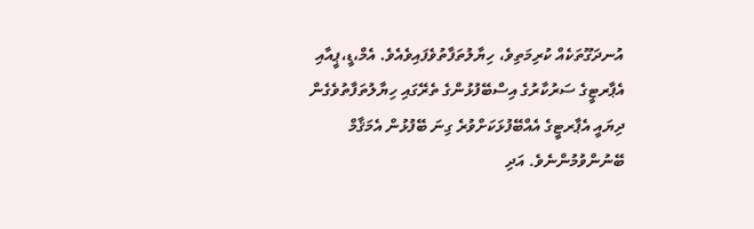އުނދަގޫތަކެއް ކުރިމަތިވެ، ހިޔާލުތަފާތުވެފައިވެއެވެ. އެމް،ޑީ،ޕީއާއި އެޕާރޓީގެ ސަރުކާރުގެ އިސްބޭފުޅުންގެ ތެރޭގައި ހިޔާލުތަފާތުވެގެން ދިޔައީ އެޕާރޓީގެ އެއްބޭފުޅަކަށްވުރެ ގިނަ ބޭފުޅުން އެމަޤާމް ބޭނުންވުމުންނެވެ. އަދި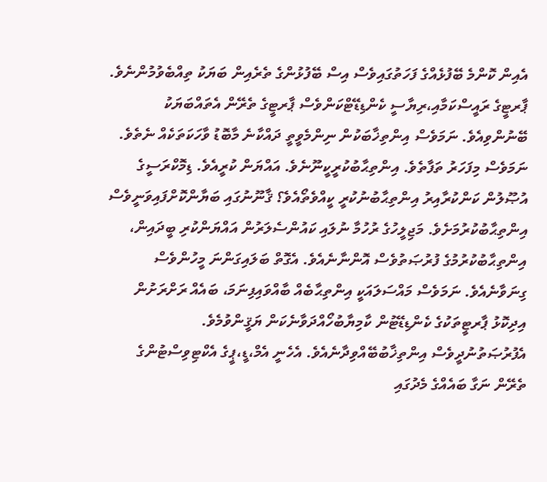އެއިން ކޮންމެ ބޭފުޅެއްގެ ފަހަތުގައިވެސް އިސް ބޭފުޅުންގެ ތެރެއިން ބަޔަކު ތިއްބެވުމުންނެވެ. ޕާރޓީގެ ރައީސްކަމާއި،ރިޔާސީ ކެންޑިޑޭޓްކަންވެސް ޕާރޓީގެ ތެރޭން އެތައްބަޔަކު ބޭނުންވިއެވެ. ނަމަވެސް އިންތިޚާބަކުން ނިންމެވީތީ ދައްކާނެ މާބޮޑު ވާހަކަތަކެއް ނެތެވެ. ނަމަވެސް މިފަހަރު ތަފާތެވެ. އިންތިޙާބުކުރީކީނޫނެވެ. އައްޔަން ކުރީއެވެ. ޑިމޮކްރަސީގެ އުޞޫލުން ކަންކުރާއިރު އިންތިޙާބުނުކުރީ ކީއްވެތޯއެވެ؟ ޤާނޫނުގައި ބަޔާންކޮށްފައިވަނީވެސް އިންތިޙާބުކުރުމަށެވެ. މަޖިލީހުގެ ރުހުމާ ނުލައި ކައުންސެލަރުން އައްޔަންކުރި ބީދައިން، އިންތިޙާބުކުރުމުގެ ފުރުޞަތުވެސް އޮންނާނެއެވެ. އެގޮތް ބަލައިގަންނަ މީހުންވެސް ގިނަވާނެއެވެ. ނަމަވެސް މައްސަލައަކީ އިންތިޙާބެއް ބާއްވައިފިނަމަ، ބައެއް ރަށްރަށުން އިދިކޮޅު ޕާރޓީތަކުގެ ކެންޑިޑޭޓުން ކާމިޔާބުހޯއްދަވާނެކަން ޔަޤީންވުމެވެ. އެފުރުޞަތުނުދީވެސް އިންތިޚާބުބޭއްވިދާނެއެވެ. އެހެނީ އެމް،ޑީ،ޕީގެ އެކްޓިވިސްޓުންގެ ތެރޭން ނަގާ ބައެއްގެ މެދުގައި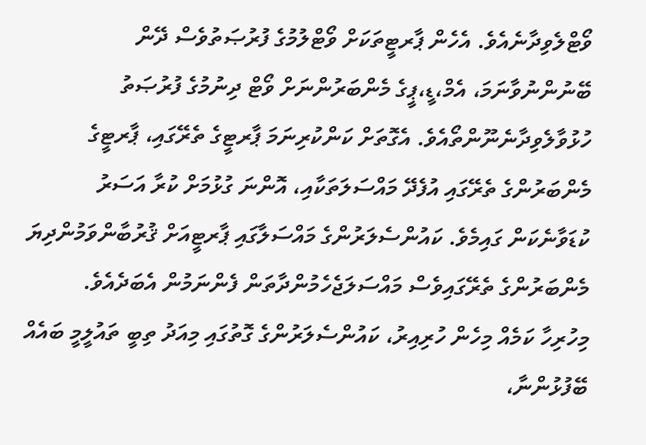ވޯޓްލެވިދާނެއެވެ. އެހެން ޕާރޓީތަކަށް ވޯޓްލުމުގެ ފުރުޞަތުވެސް ދޭން ބޭނުންނުވާނަމަ، އެމް،ޑީ،ޕީގެ މެންބަރުންނަށް ވޯޓް ދިނުމުގެ ފުރުޞަތު ހުޅުވާލެވިދާނެނޫންތޯއެވެ. އެގޮތަށް ކަންކުރިނަމަ ޕާރޓީގެ ތެރޭގައި، ޕާރޓީގެ މެންބަރުންގެ ތެރޭގައި އުފެދޭ މައްސަލަތަކާއި، އޮންނަ ގުޅުމަށް ކުރާ އަސަރު ކުޑަވާނެކަން ގައިމެވެ. ކައުންސެލަރުންގެ މައްސަލާގައި ޕާރޓީއަށް ޤުރުބާންވަމުންދިޔަ މެންބަރުންގެ ތެރޭގައިވެސް މައްސަލަޖެހެމުންދާތަން ފެންނަމުން އެބަދެއެވެ.
މިހުރިހާ ކަމެއް މިހެން ހުރިއިރު، ކައުންސެލަރުންގެ ގޮތުގައި މިއަދު ތިބީ ތައުލީމީ ބައެއް ބޭފުޅުންނާ،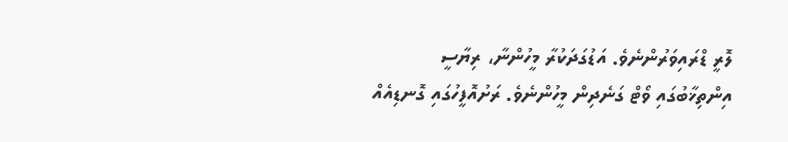ލޮރީ ޑްރައިވަރުންނެވެ. އަޑުގަދަކުރާ މީހުންނާ، ރިޔާސީ އިންތިޚާބުގައި ވޯޓް ގަނެދިން މީހުންނެވެ. ރަށުއޮފީހުގައި ގޮނޑިއެއް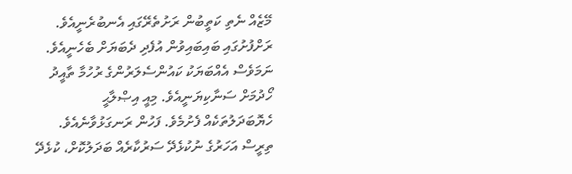މޭޒެއް ނެތި ކަތީބުން ރަށުތެރޭގައި އެނބުރެނީއެވެ. ރަށްފުށުގައި ބައިބައިވުން އުފެދި ދެބަޔަށް ބެހެނީއެވެ. ނަމަވެސް އެއްބަޔަކު ކައުންސެލަރުންގެ ރުހުމާ ތާއީދު ހޯދުމަށް ސަނާކިޔަނީއެވެ. މިއީ އިޞްލާޙީ ހެޔޮބަދަލުތަކެއް ފެށުމެވެ. ފަހުން ރަނގަޅުވާނެއެވެ. ތިރީސް އަހަރުގެ ނުކުޅެދޭ ސަރުކާރެއް ބަދަލުކޮށް، ކުޅެދޭ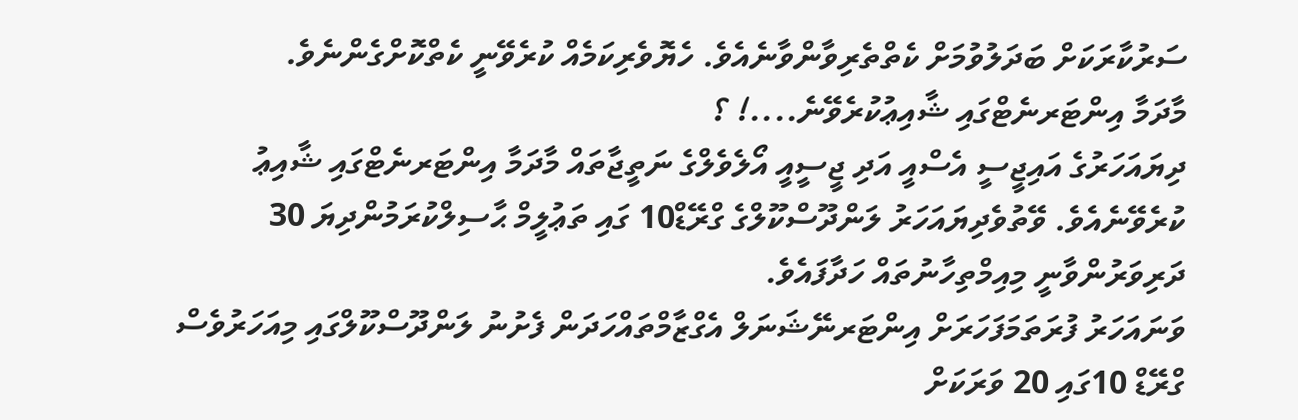ސަރުކާރަކަށް ބަދަލުވުމަށް ކެތްތެރިވާންވާނެއެވެ. ހެޔޮވެރިކަމެއް ކުރެވޭނީ ކެތްކޮށްގެންނެވެ.
މާދަމާ އިންޓަރނެޓްގައި ޝާއިޢުކުރެވޭނެ....! ؟
ދިޔައަހަރުގެ އައިޖީސީ އެސްއީ އަދި ޖީސީއީ އޯލެވެލްގެ ނަތީޖާތައް މާދަމާ އިންޓަރނެޓްގައި ޝާއިޢު ކުރެވޭނެއެވެ. ވޭތުވެދިޔައަހަރު ލަންދޫސްކޫލްގެ ގްރޭޑް10 ގައި ތަޢުލީމް ޙާސިލްކުރަމުންދިޔަ 30 ދަރިވަރުންވާނީ މިއިމްތިހާނުތައް ހަދާފައެވެ.
ވަނައަހަރު ފުރަތަމަފަހަރަށް އިންޓަރނޭޝަނަލް އެގްޒާމްތައްހަދަން ފެށުނު ލަންދޫސްކޫލްގައި މިއަހަރުވެސް ގްރޭޑް 10ގައި 20 ވަރަކަށް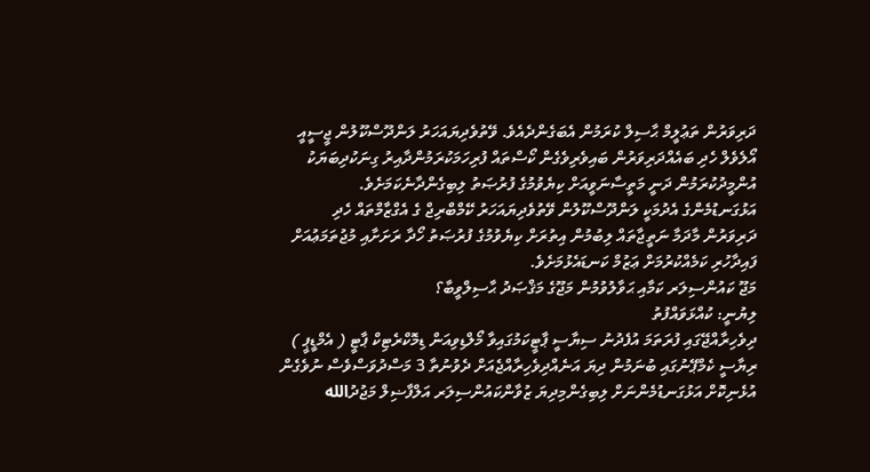ދަރިވަރުން ތަޢުލީމް ޙާސިލް ކުރަމުން އެބަގެންދެއެވެ. ވޭތުވެދިޔައަހަރު ލަންދޫސްކޫލުން ޖީސީއީ އޯލެވެލް ހެދި ބައެއްދަރިވަރުން ބައިވެރިވެގެން ކޯސްތައް ފުރިހަމަކުރަމުންދާއިރު ގިނަކުދިބަޔަކު އުންމީދުކުރަމުން ދަނީ މަތީސާނަވީއަށް ކިޔެވުމުގެ ފުރުޞަތު ލިބިގެންދާނެކަމަށެވެ.
އަޅުގަނޑުމެންގެ އެދުމަކީ ލަންދޫސްކޫލުން ވޭތުވެދިޔައަހަރު ކޭމްބްރިޖް ގެ އެގްޒާމްތައް ހެދި ދަރިވަރުން މާދަމާ ނަތީޖާތައް ލިބުމުން އިތުރަށް ކިޔެވުމުގެ ފުރުޞަތު ހޯދާ ރަށަށާއި މުޖުތަމަޢުއަށް ފައިދާހުރި ކަމެއްކުރުމަށް ޢަޒުމް ކަނޑައެޅުމަށެވެ.
މަޖޫ ކައުންސިލަރ ކަމާއި ޙަވާލުވުމުން މަޖޫގެ މަޤްޞަދު ޙާސިލްވީބާ؟
ލިޔުނީ: ކުއްޅަވައްފުތު
ދިވެހިރާއްޖޭގައި ފުރަތަމަ އުފެދުނު ސިޔާސީ ޕާޓީކަމުގައިވާ މޯލްޑިވިއަން ޑިމޮކްރެޓިކް ޕާޓީ ( އެމްޑީޕީ ) ރިޔާސީ ކެމްޕޭނުގައި ބުނަމުން ދިޔަ އަނެއްދިވެހިރާއްޖެއަށް ދެވުނުތާ 3 މަސްދުވަސްވެސް ނުވެގެން އުޅެނިކޮށް އަޅުގަނޑުމެންނަށް ލިބިގެންމިދިޔަ ޒުވާންކައުންސިލަރ އަލްފާޟިލް މަޖުދުالله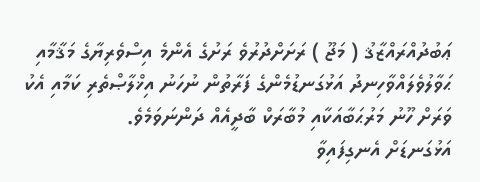ޢަބުދުއްރައްޒާޤު ( މަޖޫ ) ރަށަށްދުރުވެ ރަށުގެ އެންމެ އިސްވެރިޔާގެ މަޤާމާއި ޙަވާލުވެލައްވާހިނދު އަޅުގަނޑުމެންގެ ފަރާތުން ނުހަނު އިޚްލާޞްތެރި ކަމާއި އެކު ވަރަށް ހޫނު މަރުޙަބާއަކާއި މުބާރަކް ބާދީއެއް ދަންނަވަމެވެ.
އަޅުގަނޑަށް އެނގިފައިވާ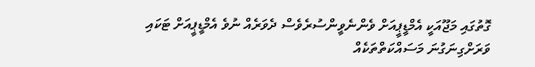ގޮތުގައި މަޖޫއަކީ އެމްޑީޕީއަށް ވެންނެވީންސުރެވެސް ދެވަރެއް ނުވެ އެމްޑީޕީއަށް ޓަކައި ވަރަށްގިނަގުނަ މަސައްކަތްތަކެއް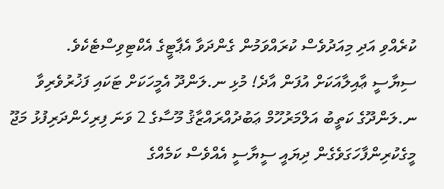ކުރެއްވި އަދި މިއަދުވެސް ކުރައްވަމުން ގެންދަވާ އެޕާޓީގެ އެކްޓިވިސްޓެކެވެ.
ސިޔާސީ ޢާއިލާއަކަށް އުފަން އާދެ! މުޅި ނ.ލަންދޫ އެމީހަކަށް ޓަކައި ފަޚުރުވެރިވާ ނ.ލަންދޫގެ ކަތީބު އަލްމަރުހޫމް ޢަބުދުއްރައްޒާޤު މޫސާގެ 2 ވަނަ ފިރިހެންދަރިފުޅު މަޖޫ މީގެކުރިންފާހަގަވެގެން ދިޔައީ ސީޔާސީ އެއްވެސް ކަމެއްގެ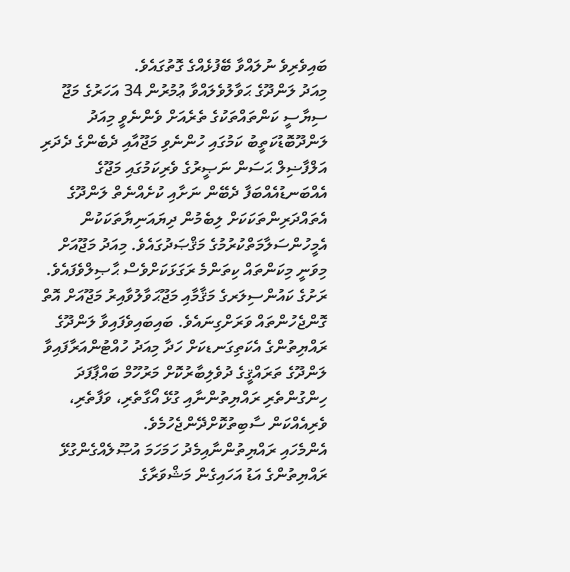ބައިވެރިވެ ނުލައްވާ ބޭފުޅެއްގެ ގޮތުގައެވެ.
މިއަދު ލަންދޫގެ ޙަވާލުވެލައްވާ ޢުމުރުން 34 އަހަރުގެ މަޖޫ ސިޔާސީ ކަންތައްތަކުގެ ތެރެއަށް ވެންނެވީ މިއަދު ލަންދޫބޮޑުކަތީބު ކަމުގައި ހުންނެވި މަޖޫއާއި ދެބެންގެ ދެދަރި އަލްފާޟިލް ޙަސަން ނަޞީރުގެ ވެރިކަމުގައި މަޖޫގެ އެއްބަނޑުއެއްބަފާ ދެބޭން ނަށާއި ކުށެއްނެތް ލަންދޫގެ އެތައްދަރިންތަކަކަށް ލިބެމުން ދިޔައަނިޔާތަކަކުން އެމީހުންސަލާމަތްކުރުމުގެ މަޤްޞަދުގައެވެ. މިއަދު މަޖޫއަށް މިވަނީ މިކަންތައް ކިތަންމެ ރަގަޅަކަށްވެސް ޙާޞިލްވެފައެވެ.
ރަށުގެ ކައުންސިލަރގެ މަޤާމާއި މަޖޫޙަވާލުވާއިރު މަޖޫއަށް އޮތް ގޮންޖެހުންތައް ވަރަށްގިނައެވެ. ބައިބައިވެފައިވާ ލަންދޫގެ ރައްޔިތުންގެ އެކަތިގަނޑކަށް ހަދާ މިއަދު ހުއްޓުންއަރާފައިވާ ލަންދޫގެ ތަރައްޤީގެ ދުވެލިބާރުކޮށް މަރުހޫމް ބައްޕާފަދަ ހިންގުންތެރި ރައްޔިތުންނާއި ގުޅޭ އޯގާތެރި، ވަފާތެރި، ވެރިއެއްކަން ސާބިތުކޮށްދޭންޖެހުމެވެ.
އެންމެހައި ރައްޔިތުންނާއިމެދު ހަމަހަމަ އުޞޫލެއްގެންގުޅޭ ރައްޔިތުންގެ އަޑު އަހައިގެން މަޝްވަރާގެ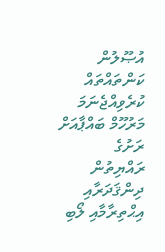އުޞޫލުން ކަންތައްތައް ކުރެވިއްޖެނަމަ މަރުހޫމް ބައްޕާއަށް ރަށުގެ ރައްޔިތުން ދިންޤަދަރާއި އިޙްތިރާމާއި ލޯބި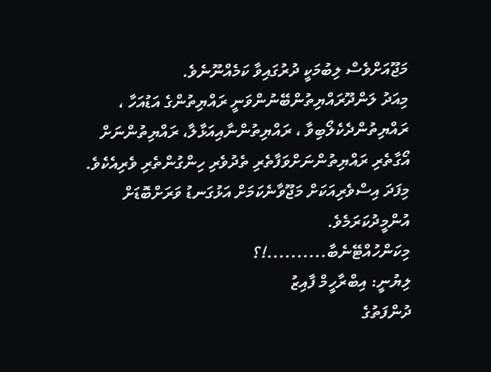މަޖޫއަށްވެސް ލިބުމަކީ ދުރުގައިވާ ކަމެއްނޫނެވެ.
މިއަދު ލަންދޫރައްޔިތުންބޭނުންވަނީ ރައްޔިތުންގެ އަޑުއަހާ ، ރައްޔިތުންދެކެލޯބިވާ ، ރައްޔިތުންނާއިއަޅާލާ، ރައްޔިތުންނަށް އޯގާތެރި ރައްޔިތުންނަށްވަފާތެރި ތެދުވެރި ހިންގުންތެރި ވެރިއެކެވެ. މިފަދަ އިސްވެރިއަކަށް މަޖޫވާނެކަމަށް އަޅުގަނޑު ވަރަށްބޮޑަށް އުންމީދުކަރަމެވެ.
މިކަންހުއްޓޭނެބާ..........!؟
ލިޔުނީ: އިބްރާހީމް ފާއިޒު
ދުންފަތުގެ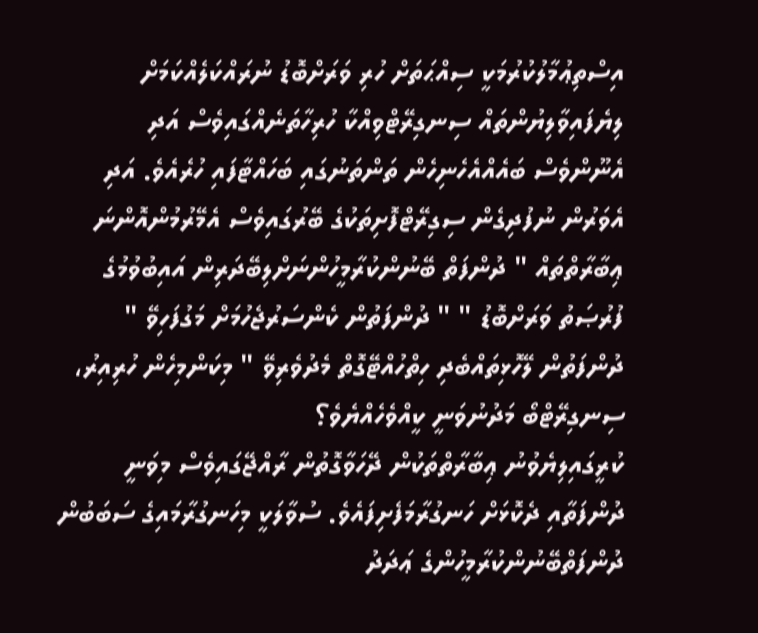އިސްތިޢުމާލުކުރުމަކީ ސިއްޙަތަށް ހުރި ވަރަށްބޮޑު ނުރައްކަލެއްކަމަށް ލިޔެފައިވާލިޔުންތައް ސިނގިރޭޓްވިއްކާ ހުރިހާތަނެއްގައިވެސް އަދި އެނޫންވެސް ބައެއްއެހެނިހެން ތަންތަނުގައި ބަހައްޓާފައި ހުރެއެވެ. އަދި އެވަރުން ނުފުދިގެން ސިގިރޭޓްފޮށިތަކުގެ ބޭރުގައިވެސް އެމޭރުމުންއޮންނަ ޢިބާރާތްތައް " ދުންފަތް ބޭނުންކުރާމީހުންނަށްލިބޭދަރިން އައިބުވުމުގެ ފުރުޞަތު ވަރަށްބޮޑު " " ދުންފަތުން ކެންސަރުޖެހުމަށް މަގުފަހިވޭ " ދުންފަތުން ލޭހޮޅިތައްބެދި ހިތްހުއްޓޭގޮތް މެދުވެރިވޭ " މިކަންމިހެން ހުރިއިރު، ސިނގިރޭޓްބޯ މަދުނުވަނީ ކީއްވެހެއްޔެވެ؟
ކުރީގައިލިޔެވުނު ޢިބާރާތްތަކުން ދޭހަވާގޮތުން ރާއްޖޭގައިވެސް މިވަނީ ދުންފަތާއި ދެކޮޅަށް ހަނގުރާމަފެށިފައެވެ. ސުވާލަކީ މިހަނގުރާމައިގެ ސަބަބުން ދުންފަތްބޭނުންކުރާމީހުންގެ ޢަދަދު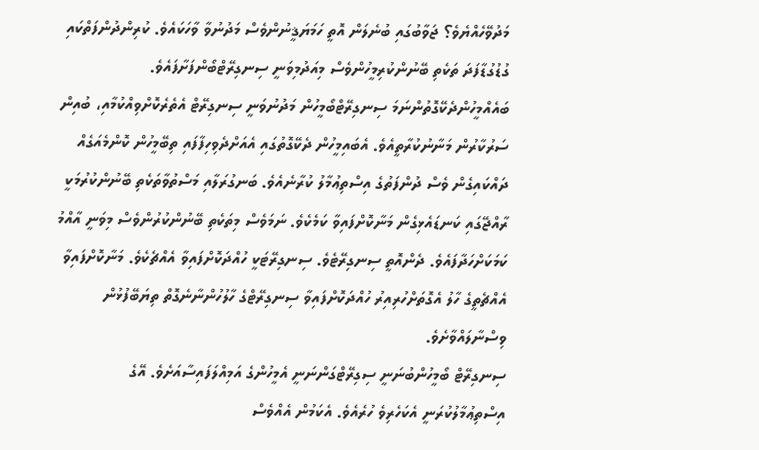މަދުވޭހެއްޔެވެ؟ ޖަވާބުގައި ބުނެލަން އޮތީ ހަމަޔަޤީނުންވެސް މަދުނުވާ ވާހަކައެވެ. ކުރިންދުންފަތްކައި ގުޑުގުޑާފަދަ ތަކެތި ބޭނުންކުރިމީހުންވެސް މިއަދުމިވަނީ ސިނގިރޭޓްބޯންފަށާފައެވެ.
ބައެއްމީހުންދެކޭގޮތުންނަމަ ސިނގިރޭޓްބޯމީހުން މަދުނުވަނީ ސިނގިރޭޓް އެތެރެކޮށްވިއްކުމާއި، ބުއިން ސަރުކާރުން މަނާނުކުރާތީއެވެ. އެބައިމީހުން ދެކޭގޮތުގައި އެއަށްދެވިހިފާފައި ތިބޭމީހުން ކޮންމެއަގެއް ދައްކައިގެން ވެސް ދުންފަތުގެ އިސްތިޢުމާލު ކުރާނެއެވެ. ބަނގުރަލާއި މަސްތުވާތަކެތި ބޭނުންކުރުމަކީ ރާއްޖޭގައި ކަނޑައެޅިގެން މަނާކޮށްފައިވާ ކަމެކެވެ. ނަމަވެސް މިތަކެތި ބޭނުންކުރުންވެސް މިވަނީ އާއްމު ކަމަކަށްހަދާފައެވެ. ދެންއޮތީ ސިނގިރޭޓެވެ. ސިނގިރޭޓަކީ ހުއްދަކޮށްފައިވާ އެއްޗެކެވެ. މަނާކޮށްފައިވާ އެއްޗެތީގެ ހާލު އެގޮތަށްހުރިއިރު ހުއްދަކޮށްފައިވާ ސިނގިރޭޓްގެ ހާލުހުންނާނެގޮތް ތިޔަބޭފުޅުން ވިސްނާލައްވާށެވެ.
ސިނގިރޭޓް ބޯމީހުންބުނަނީ ސިގިރޭޓްގަންނަނީ އެމީހުންގެ އަމިއްލަފައިސާއަށެވެ. އޭގެ އިސްތިޢުމާލުކުރަނީ އެކަހެރިވެ ހުރެއެވެ. އެކަމުން އެއްވެސް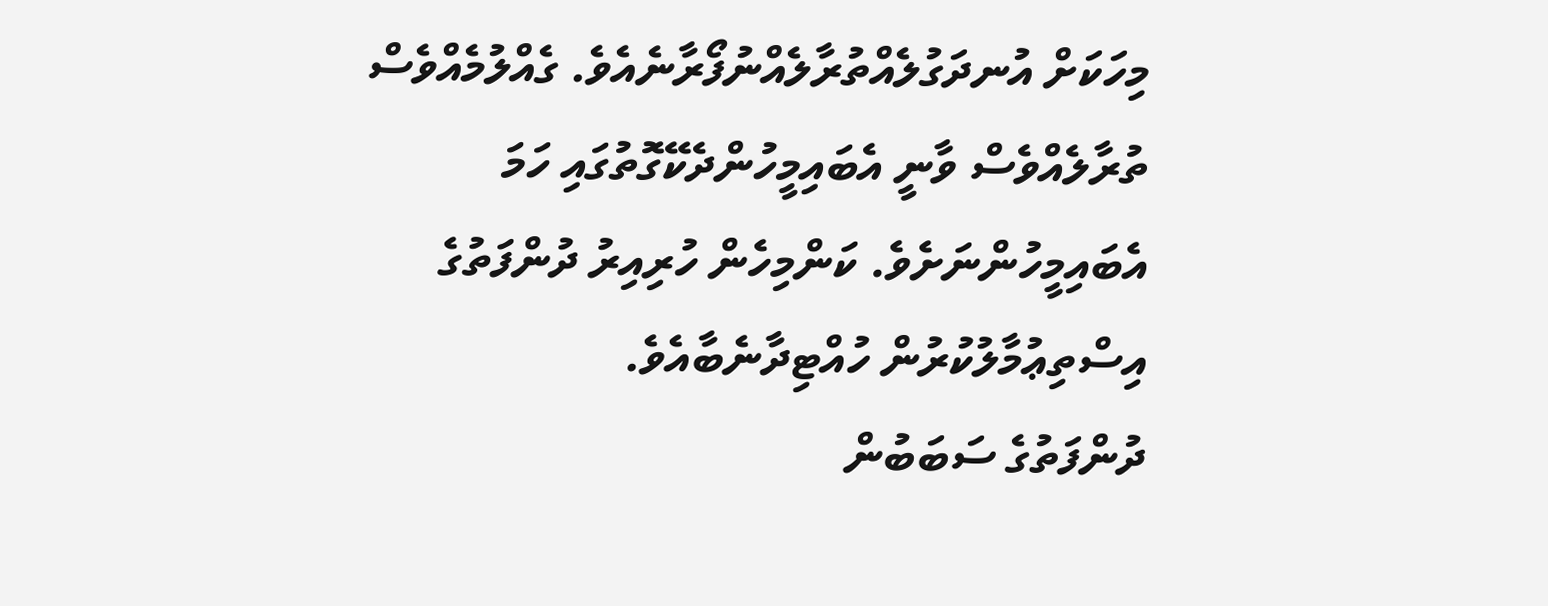މިހަކަށް އުނދަގުލެއްތުރާލެއްނުފޯރާނެއެވެ. ގެއްލުމެއްވެސް ތުރާލެއްވެސް ވާނީ އެބައިމީހުންދެކޭގޮތުގައި ހަމަ އެބައިމީހުންނަށެވެ. ކަންމިހެން ހުރިއިރު ދުންފަތުގެ އިސްތިޢުމާލުކުރުން ހުއްޓިދާނެބާއެވެ.
ދުންފަތުގެ ސަބަބުން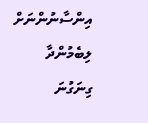އިންސާނުންނަށް ލިބެމުންދާ ގިނަގުނަ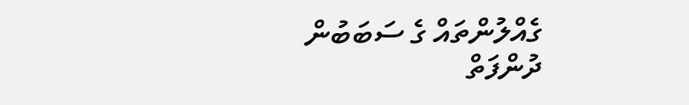ގެއްލުންތައް ގެ ސަބަބުން ދުންފަތް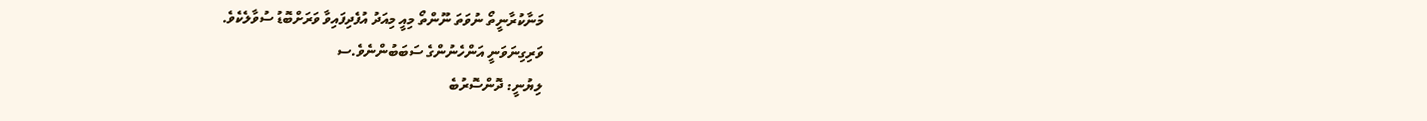މަނާކުރާނީތޯ ނުވަތަ ނޫންތޯ މިއީ މިއަދު އުފެދިފައިވާ ވަރަށްބޮޑު ސުވާލެކެވެ.
ވަރިގިނަވަނީ އަންހެނުންގެ ސަބަބުންނެވެ.ސ
ލިޔުނީ: ދޮންސޮރުބެ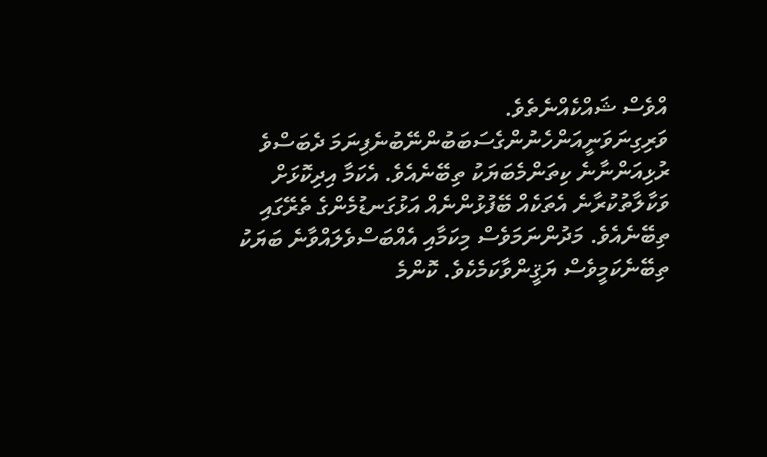އްވެސް ޝައްކެއްނެތެވެ. ވަރިގިނަވަނީއަންހެނުންގެސަބަބުންނޭބުނެފިނަމަ ދެބަސްވެ ރުޅިއަންނާނެ ކިތަންމެބަޔަކު ތިބޭނެއެވެ. އެކަމާ އިދިކޮޅަށް ވަކާލާތުކުރާނެ އެތަކެއް ބޭފުޅުންނެއް އަޅުގަނޑުމެންގެ ތެރޭގައި ތިބޭނެއެވެ. މަދުންނަމަވެސް މިކަމާއި އެއްބަސްވެލައްވާނެ ބަޔަކު ތިބޭނެކަމީވެސް ޔަޤީންވާކަމެކެވެ. ކޮންމެ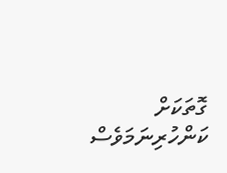ގޮތަކަށް ކަންހުރިނަމަވެސް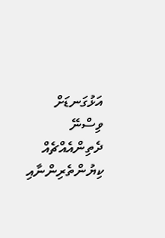އަޅުގަނޑަށް ވިސްނޭ ދެތިންއެއްޗެއް ކިޔުންތެރިންނާއި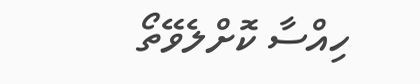ހިއްސާ ކޮށްލެވޭތޯ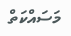މަސައްކަތް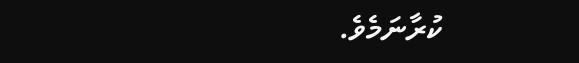ކުރާނަމެވެ.